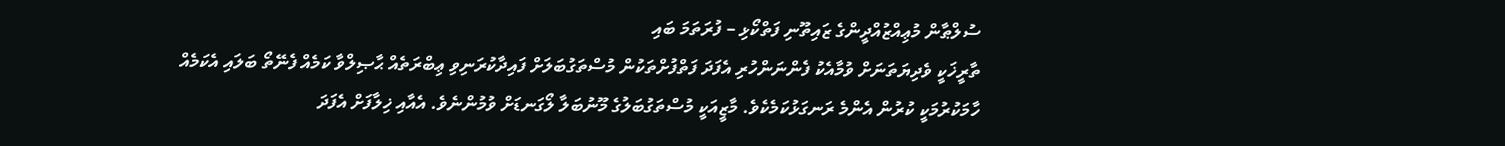ސުލްޠާން މުޢިއްޒުއްދީންގެ ޒައިތޫނި ފަތްކޯޅި – ފުރަތަމަ ބައި
ތާރީޚަކީ ވެދިޔަތަނަށް ވުމާއެކު ފެންނަންހުރި އެފަދަ ފަތްފުށްތަކުން މުސްތަގުބަލަށް ފައިދާކުރަނިވި ޢިބްރަތެއް ޙާޞިލްވާ ކަމެއް ފެނޭތޯ ބަލައި އެކަމެއް ހާމަކުރުމަކީ ކުރުން އެންމެ ރަނގަޅުކަމެކެވެ. މާޒީއަކީ މުސްތަގުބަލުގެ މޫނުބަލާ ލޯގަނޑަށް ވުމުންނެވެ. އެއާއި ޚިލާފަށް އެފަދަ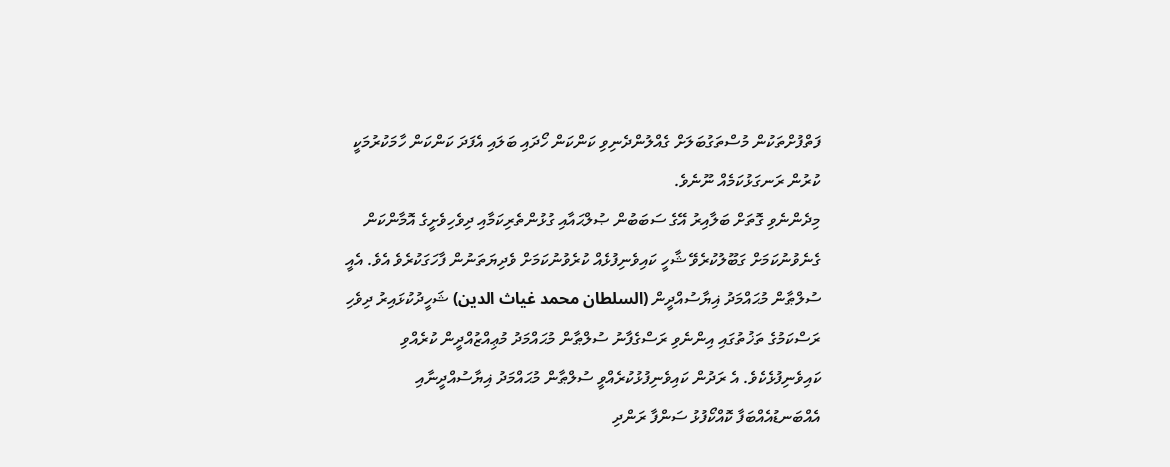ފަތްފުށްތަކުން މުސްތަގުބަލަށް ގެއްލުންދެނިވި ކަންކަން ހޯދައި ބަލައި އެފަދަ ކަންކަން ހާމަކުރުމަކީ ކުރުން ރަނގަޅުކަމެއް ނޫނެވެ.
މިދެންނެވި ގޮތަށް ބަލާއިރު އޭގެ ސަބަބުން ޞުލްޙައާއި ގުޅުންތެރިކަމާއި ދިވެހިވެށީގެ އޮމާންކަން ގެނެވުނުކަމަށް ގަބޫލުކުރެވޭ ޝާހީ ކައިވެނިފުޅެއް ކުރެވުނުކަމަށް ވެދިޔަތަނުން ފާހަގަކުރެވެ އެވެ. އެއީ ސުލްޠާން މުޙައްމަދު ޣިޔާސުއްދީން (السلطان محمد غياث الدين) ޝަހީދުކުޅައިރު ދިވެހި ރަސްކަމުގެ ތަޚުތުގައި އިންނެވި ރަސްގެފާނު ސުލްޠާން މުޙައްމަދު މުޢިއްޒުއްދީން ކުރެއްވި ކައިވެނިފުޅެކެވެ. އެ ރަދުން ކައިވެނިފުޅުކުރެއްވީ ސުލްޠާން މުޙައްމަދު ޣިޔާސުއްދީނާއި އެއްބަނޑުއެއްބަފާ ކޮއްކޯފުޅު ސަންފާ ރަންދި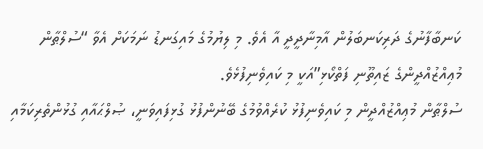ކަނބާފާނުގެ ދަރިކަނބަލުން އާމިނާދީދީ އާ އެވެ. މި ލިޔުމުގެ މައިގަނޑު ނަމަކަށް އެވާ “ސުލްޠާން މުޢިއްޒުއްދީންގެ ޒައިތޫނި ފަތްކޯޅި”އަކީ މި ކައިވެނިފުޅެވެ.
ސުލްޠާން މުޢިއްޒުއްދީން މި ކައިވެނިފުޅު ކުރެއްވުމުގެ ބޭނުންފުޅު ގުޅިފައިވަނީ، ޞުލްޙައާއި ގުޅުންތެރިކަމާއި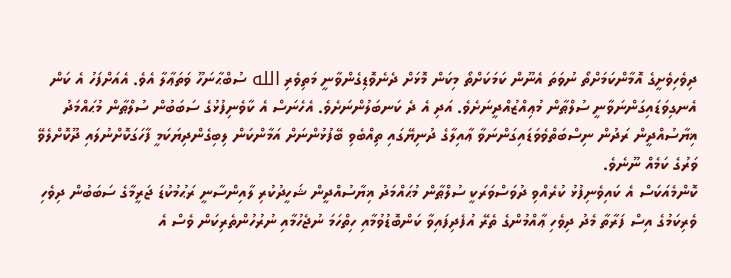ދިވެހިވެށީގެ އޮމާންކަމަށްތޯ ނުވަތަ އެނޫން ކަމަކަށްތޯ މިކަން މޮޅަށް ދެނެވޮޑިގެންވާނީ މަތިވެރި الله ސުބްޙާނަހޫ ވަތަޢާލާ އެވެ. އެއަށްފަހު އެ ކަން އެނގިވަޑައިގަންނަވާނީ ސުލްޠާން މުޢިއްޒުއްދީނަށެވެ. އަދި އެ ދެ ކަނބަލުންނަށެވެ. އެހެނަސް އެ ކާވެނިފުޅުގެ ސަބަބުން ސުލްޠާން މުޙައްމަދު ޣިޔާސުއްދީން ރަދުން ނިސްބަތްވެވަޑައިގަންނަވާ ޢާއިލާގެ ދުނިޔޭގައި ތިއްބެވި ބޭފުޅުންނަށް އަމާންކަން ލިބިގެންދިޔަކަމީ ފާހަގަކޮށްނުލައި ދޫކޮށްލެވޭ ވަރުގެ ކަމެއް ނޫނެވެ.
ކޮންމެއަކަސް އެ ކައިވެނިފުޅު ކުރެއްވި ދުވަސްވަރަކީ ސުލްޠާން މުޙައްމަދު ޣިޔާސުއްދީން ޝަހީދުކުރި ލާއިންސާނީ ރަޙުމުކުޑަ ޖަރީމާގެ ސަބަބުން ދިވެހި ވެރިކަމުގެ އިސް ފަރާތާ މެދު ދިވެހި ޢާއްމުންގެ ތެރޭ އުފެދިފައިވާ ކަންބޮޑުވުމާއި ހިތްހަމަ ނުޖެހުމާއި ނުރުހުންތެރިކަން ވެސް އެ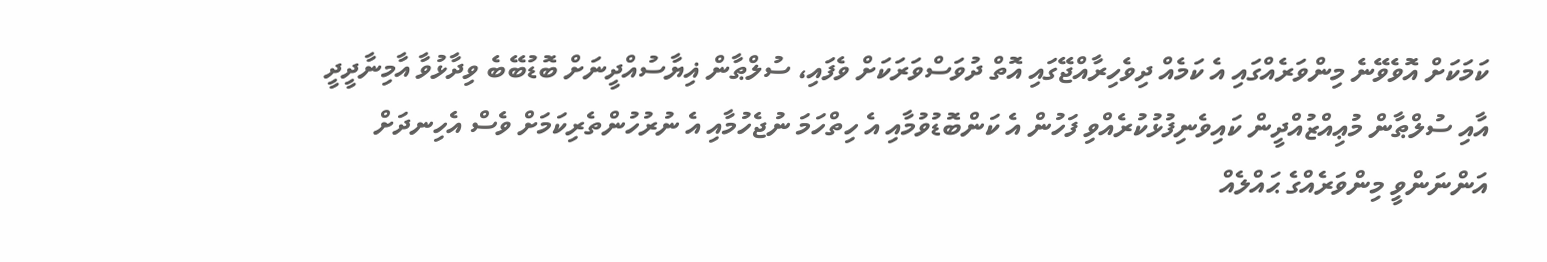ކަމަކަށް އޮވެވޭނެ މިންވަރެއްގައި އެ ކަމެއް ދިވެހިރާއްޖޭގައި އޮތް ދުވަސްވަރަކަށް ވެފައި، ސުލްޠާން ޣިޔާސުއްދީނަށް ބޮޑުބޭބެ ވިދާޅުވާ އާމިނާދީދީ އާއި ސުލްޠާން މުޢިއްޒުއްދީން ކައިވެނިފުޅުކުރެއްވި ފަހުން އެ ކަންބޮޑުވުމާއި އެ ހިތްހަމަ ނުޖެހުމާއި އެ ނުރުހުންތެރިކަމަށް ވެސް އެހިނދަށް އަންނަންވީ މިންވަރެއްގެ ޙައްލެއް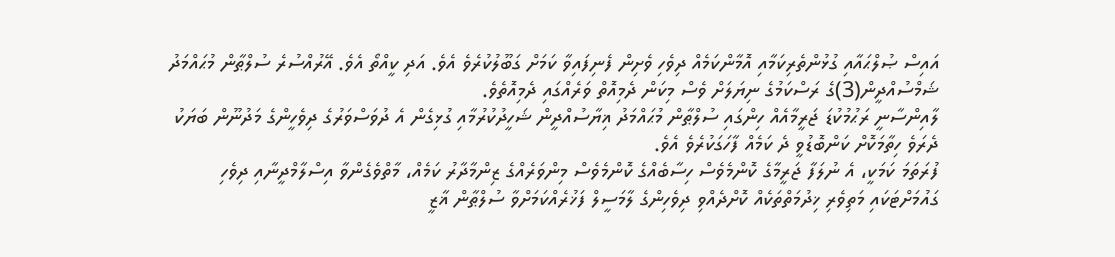އައިސް ޞުލްޙައާއި ގުޅުންތެރިކަމާއި އޮމާންކަމެއް ދިވެހި ވެށިން ފެނިފައިވާ ކަމަށް ގަބޫލުކުރެވެ އެވެ. އަދި ކީއްތޯ އެވެ. އޭރުއްސުރެ ސުލްޠާން މުޙައްމަދު ޝަމްސުއްދީން(3)ގެ ރަސްކަމުގެ ނިޔަލަށް ވެސް މިކަން ދެމިއޮތް ވަރެއްގައި ދެމިއޮތެވެ.
ލާއިންސާނީ ރަޙުމުކުޑަ ޖަރީމާއެއް ހިންގައި ސުލްޠާން މުޙައްމަދު ޣިޔާސުއްދީން ޝަހީދުކުރުމާއި ގުޅިގެން އެ ދުވަސްވަރުގެ ދިވެހީންގެ މަދުނޫން ބަޔަކު ދެރަވެ ހިތާމަކޮށް ކަންބޮޑުވީ ދެ ކަމެއް ފާހަގަކުރެވެ އެވެ.
ފުރަތަމަ ކަމަކީ، އެ ނުލަފާ ޖަރީމާގެ ކޮންމެވެސް ހިސާބެއްގެ ކޮންމެވެސް މިންވަރެއްގެ ޒިންމާދާރު ކަމެއް، މާތްވެގެންވާ އިސްލާމްދީނާއި ދިވެހި ގައުމަށްޓަކައި މަތިވެރި ޚިދުމަތްތަކެއް ކޮށްދެއްވި ދިވެހިންގެ ލާމަސީލް ފަޚުރެއްކަމަށްވާ ސުލްޠާން ޣާޒީ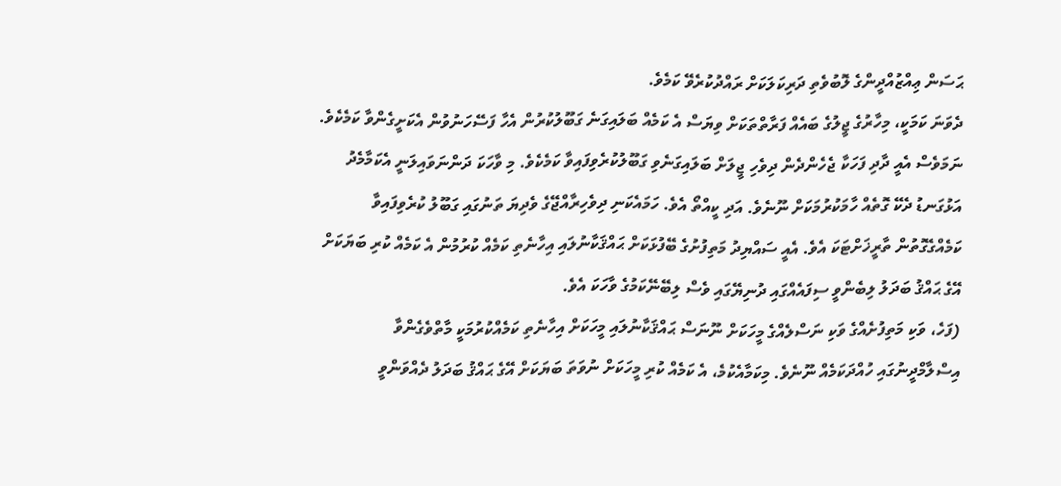ޙަސަން ޢިއްޒުއްދީންގެ ލޮބުވެތި ދަރިކަލަކަށް ރައްދުކުރެވޭ ކަމެވެ.
ދެވަނަ ކަމަކީ، މިހާރުގެ ޖީލުގެ ބައެއް ފަރާތްތަކަށް ވިޔަސް އެ ކަމެއް ބަލައިގަނެ ގަބޫލުކުރުން އެހާ ފަސޭހަނުވުން އެކަށީގެންވާ ކަމެކެވެ. ނަމަވެސް އެއީ ދާދި ފަހަކާ ޖެހެންދެން ދިވެހި ޖީލަށް ބަލައިގަނެވި ގަބޫލުކުރެވިފައިވާ ކަމެކެވެ. މި ވާހަކަ ދަންނަވައިލަނީ އެކަމާމެދު އަޅުގަނޑު ދެކޭ ގޮތެއް ހާމަކުރުމަކަށް ނޫނެވެ. އަދި ކީއްތޯ އެވެ. ހަމައެކަނި ދިވެހިރާއްޖޭގެ ވެދިޔަ ތަނުގައި ގަބޫލު ކުރެވިފައިވާ ކަމެއްގެގޮތުން ތާރީޚަށްޓަކަ އެވެ. އެއީ ސައްޔިދު މަތިފުށުގެ ބޭފުޅަކަށް ޙައްޤަކާނުލައި އިހާނެތި ކަމެއް ކުރުމުން އެ ކަމެއް ކުރި ބަޔަކަށް އޭގެ ޙައްޤު ބަދަލު ލިބެންވީ ސިފައެއްގައި ދުނިޔޭގައި ވެސް ލިބޭނޭކަމުގެ ވާހަކަ އެވެ.
(ފަހެ، ވަކި މަތިފުށެއްގެ ވަކި ނަސްލެއްގެ މީހަކަށް ނޫނަސް ޙައްޤަކާނުލައި މީހަކަށް އިހާނެތި ކަމެއްކުރުމަކީ މާތްވެގެންވާ އިސްލާމްދީނުގައި ހުއްދަކަމެއް ނޫނެވެ. މިކަމާއެކުމެ، އެ ކަމެއް ކުރި މީހަކަށް ނުވަތަ ބަޔަކަށް އޭގެ ޙައްޤު ބަދަލު ދެއްވަންވީ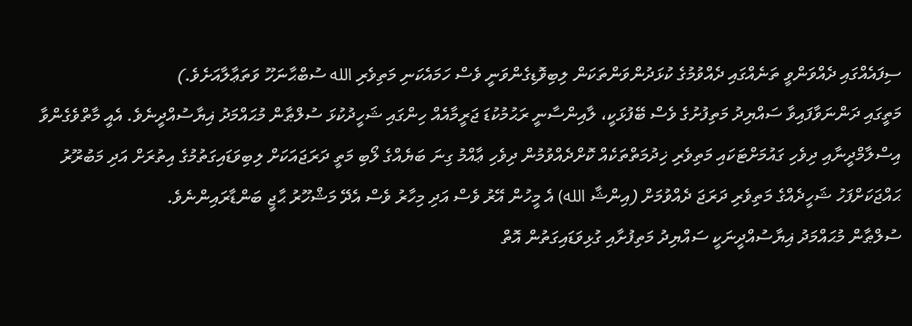ސިފައެއްގައި ދެއްވަންވީ ތަނެއްގައި ދެއްވުމުގެ ކުޅަދުންވަންތަކަން ލިބިވޮޑިގެންވަނީ ވެސް ހަމައެކަނި މަތިވެރި الله ސުބްޙާނަހޫ ވަތަޢާލާއަށެވެ.)
މަތީގައި ދަންނަވާފައިވާ ސައްޔިދު މަތިފުށުގެ ވެސް ބޭފުޅަކީ، ލާއިންސާނީ ރަޙުމުކުޑަ ޖަރީމާއެއް ހިންގައި ޝަހީދުކުޅަ ސުލްޠާން މުޙައްމަދު ޣިޔާސުއްދީނެވެ. އެއީ މާތްވެގެންވާ އިސްލާމްދީނާއި ދިވެހި ގައުމަށްޓަކައި މަތިވެރި ޚިދުމަތްތަކެއް ކޮށްދެއްވުމުން ދިވެހި ޢާއްމު ގިނަ ބަޔެއްގެ ލޯބި މަތީ ދަރަޖައަކަށް ލިބިވަޑައިގަތުމުގެ އިތުރަށް އަދި މަބުރޫރު ޙައްޖަކަށްފަހު ޝަހީދެއްގެ މަތިވެރި ދަރަޖަ ދެއްވުމަށް (އިންޝާ الله) އެ މީހުން އޭރު ވެސް އަދި މިހާރު ވެސް އެދޭ މަޝްހޫރު ޙާޖީ ބަންޑާރައިންނެވެ.
ސުލްޠާން މުޙައްމަދު ޣިޔާސުއްދީނަކީ ސައްޔިދު މަތިފުށާއި ގުޅިވަޑައިގަތުން އޮތް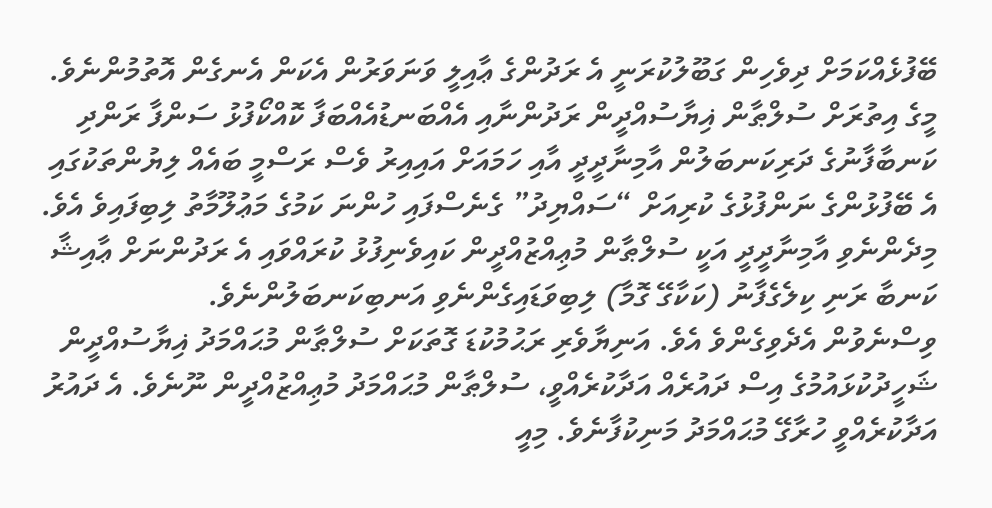ބޭފުޅެއްކަމަށް ދިވެހިން ގަބޫލުކުރަނީ އެ ރަދުންގެ ޢާއިލީ ވަނަވަރުން އެކަން އެނގެން އޮތުމުންނެވެ. މީގެ އިތުރަށް ސުލްޠާން ޣިޔާސުއްދީން ރަދުންނާއި އެއްބަނޑުއެއްބަފާ ކޮއްކޯފުޅު ސަންފާ ރަންދި ކަނބާފާނުގެ ދަރިކަނބަލުން އާމިނާދީދީ އާއި ހަމައަށް އައިއިރު ވެސް ރަސްމީ ބައެއް ލިޔުންތަކުގައި އެ ބޭފުޅުންގެ ނަންފުޅުގެ ކުރިއަށް “ސައްޔިދު” ގެނެސްފައި ހުންނަ ކަމުގެ މަޢުލޫމާތު ލިބިފައިވެ އެވެ. މިދެންނެވި އާމިނާދީދީ އަކީ ސުލްޠާން މުޢިއްޒުއްދީން ކައިވެނިފުޅު ކުރައްވައި އެ ރަދުންނަށް ޢާއިޝާ ކަނބާ ރަނި ކިލެގެފާނު (ކަކާގޭ ގޮމާ) ލިބިވަޑައިގެންނެވި އަނބިކަނބަލުންނެވެ.
ވިސްނެވުން އެދެވިގެންވެ އެވެ. އަނިޔާވެރި ރަޙުމުކުޑަ ގޮތަކަށް ސުލްޠާން މުޙައްމަދު ޣިޔާސުއްދީން ޝަހީދުކުޅައުމުގެ އިސް ދައުރެއް އަދާކުރެއްވީ، ސުލްޠާން މުޙައްމަދު މުޢިއްޒުއްދީން ނޫނެވެ. އެ ދައުރު އަދާކުރެއްވީ ހުރާގޭ މުޙައްމަދު މަނިކުފާނެވެ. މިއީ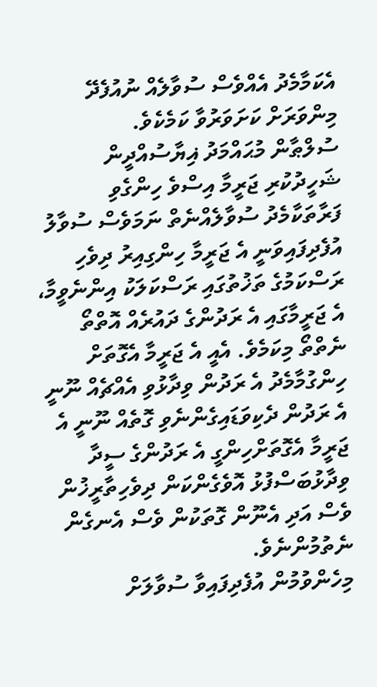އެކަމާމެދު އެއްވެސް ސުވާލެއް ނުއުފެދޭ މިންވަރަށް ކަށަވަރުވާ ކަމެކެވެ.
ސުލްޠާން މުޙައްމަދު ޣިޔާސުއްދީން ޝަހީދުކުރި ޖަރީމާ އިސްވެ ހިންގެވި ފަރާތަކާމެދު ސުވާލެއްނެތް ނަމަވެސް ސުވާލު އުފެދިފައިވަނީ އެ ޖަރީމާ ހިންގިއިރު ދިވެހި ރަސްކަމުގެ ތަޚުތުގައި ރަސްކަލަކު އިންނެވީމާ، އެ ޖަރީމާގައި އެ ރަދުންގެ ދައުރެއް އޮތްތޯ ނެތްތޯ މިކަމެވެ. އެއީ އެ ޖަރީމާ އެގޮތަށް ހިންގުމާމެދު އެ ރަދުން ވިދާޅުވި އެއްޗެއް ނޫނީ އެ ރަދުން ދެކިވަޑައިގެންނެވި ގޮތެއް ނޫނީ އެ ޖަރީމާ އެގޮތަށްހިންގީ އެ ރަދުންގެ ސީދާ ވިދާޅުބަސްފުޅު އޮވެގެންކަން ދިވެހިތާރީޚުން ވެސް އަދި އެނޫން ގޮތަކުން ވެސް އެނގެން ނެތުމުންނެވެ.
މިހެންވުމުން އުފެދިފައިވާ ސުވާލަށް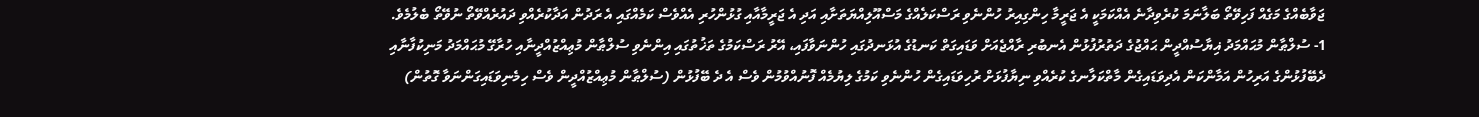ޖަވާބެއްގެ މަގެއް ފަހިވޭތޯ ބަލާނަމަ ކުރެވިދާނެ އެއްކަމަކީ އެ ޖަރީމާ ހިންގިއިރު ހުންނެވި ރަސްކަލެއްގެ މަސްއޫލިއްޔަތަށާއި އަދި އެ ޖަރީމާއާއި ގުޅުންހުރި އެއްވެސް ކަމެއްގައި އެ ރަދުން އަދާކުރެއްވި ދައުރެއްވޭތޯ ނުވޭތޯ ބެލުމެވެ.
1- ސުލްޠާން މުޙައްމަދު ޣިޔާސުއްދީން ޙައްޖުގެ ދަތުރުފުޅުން އެނބުރި ރާއްޖެއަށް ވަޑައިގަތް ކަނޑުގެ އުޅަނދުގައި ހުންނަވާފައި، އޭރު ރަސްކަމުގެ ތަޚުތުގައި އިންނެވި ސުލްޠާން މުޢިއްޒުއްދީނާއި ހުރާގޭ މުޙައްމަދު މަނިކުފާނާއި ދެބޭފުޅުންގެ އަރިހުން އަމާންކަން އެދިވަޑައިގެން މާތްކަލާނގެ ކުރެއްވި ނިޔާފުޅަށް ރުހިވަޑައިގެން ހުންނެވި ކަމުގެ ލިޔުމެއް ފޮނުއްވުމުން ވެސް އެ ދެ ބޭފުޅުން (ސުލްޠާން މުޢިއްޒުއްދީން ވެސް ހިމެނިވަޑައިގަންނަވާ ގޮތުން)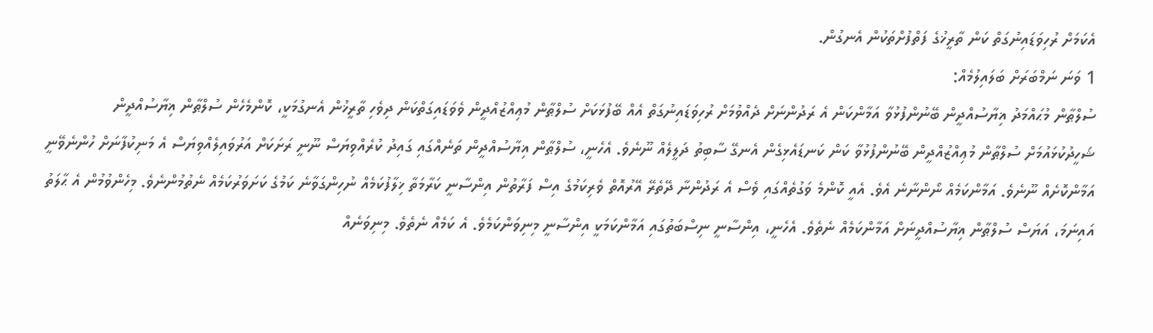އެކަމަށް ރުހިވަޑައިނުގަތް ކަން ތާރީޚުގެ ފަތްފުށްތަކުން އެނގުން.
1 ވަނަ ނަމްބަރަށް ބަލައިލުމެއް:
ސުލްޠާން މުޙައްމަދު ޣިޔާސުއްދީން ބޭނުންފުޅުވާ އަމާންކަން އެ ރަދުންނަށް ދެއްވުމަށް ރުހިވަޑައިނުގަތް އެއް ބޭފުޅަކަށް ސުލްޠާން މުޢިއްޒުއްދީން ވެވަޑައިގަތްކަން ދިވެހި ތާރީޚުން އެނގުމަކީ، ކޮންމެހެން ސުލްޠާން ޣިޔާސުއްދީން ޝަހީދުކުޅައުމަށް ސުލްޠާން މުޢިއްޒުއްދީން ބޭނުންފުޅުވާ ކަން ކަނޑައެޅިގެން އެނގޭ ސާބިތު ދަލީލެއް ނޫނެވެ. އެހެނީ، ސުލްޠާން ޣިޔާސުއްދީން ތަނެއްގައި ގައިދު ކުރެއްވިޔަސް ނޫނީ ރަށަކަށް އަރުވައިލެއްވިޔަސް އެ މަނިކުފާނަށް ހުންނެވޭނީ އަމާންކޮށެއް ނޫނެވެ. އަމާންކަމެއް ނޯންނާނެ އެވެ. އެއީ ކޮންމެ ވަގުތެއްގައި ވެސް އެ ރަދުންނާ ދޭތެރޭ އޭރުއޮތް ވެރިކަމުގެ އިސް ފަރާތުން އިންސާނީ ކަރާމަތާ ޚިލާފުކަމެއް ނުހިންގަވާނެ ކަމުގެ ކަށަވަރުކަމެއް ނެތުމުންނެވެ. މިހެންވުމުން އެ ޙާލަތު އައިނަމަ، އަޔަސް ސުލްޠާން ޣިޔާސުއްދީނަށް އަމާންކަމެއް ނެތެވެ. އެހެނީ، އިންސާނީ ނިސްބަތުގައި އަމާންކަމަކީ އިންސާނީ މިނިވަންކަމެވެ. އެ ކަމެއް ނެތެވެ. މިނިވަނެއް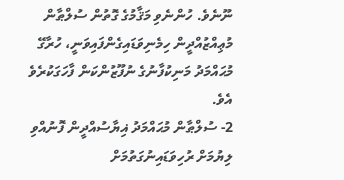ނޫނެވެ. ހުންނެވި މަޤާމުގެ ގޮތުން ސުލްޠާން މުޢިއްޒުއްދީން ހިމެނިވަޑައިގެންފައިވަނީ، ހުރާގޭ މުޙައްމަދު މަނިކުފާނުގެ ނުފޫޒުންކަން ފާހަގަކުރެވެ އެވެ.
2- ސުލްޠާން މުޙައްމަދު ޣިޔާސުއްދީން ފޮނުއްވި ލިޔުމަށް ރުހިވަޑައިނުގަތުމަށް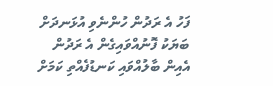ފަހު އެ ރަދުން ހުންނެވި އުޅަނދަށް ބަޔަކު ފޮނުއްވައިގެން އެ ރަދުން އެއިން ބާލުއްވައި ކަނޑުފެއްތި ކަމަށް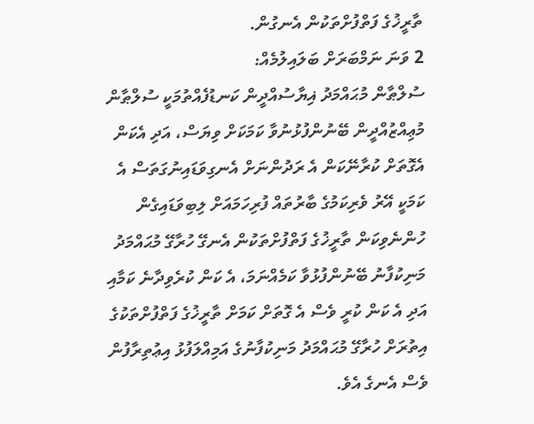ތާރީޚުގެ ފަތްފުށްތަކުން އެނގުން.
2 ވަނަ ނަމްބަރަށް ބަލައިލުމެއް:
ސުލްޠާން މުޙައްމަދު ޣިޔާސުއްދީން ކަނޑުފެއްތުމަކީ ސުލްޠާން މުޢިއްޒުއްދީން ބޭނުންފުޅުނުވާ ކަމަކަށް ވިޔަސް، އަދި އެކަން އެގޮތަށް ކުރާނޭކަން އެ ރަދުންނަށް އެނގިވަޑައިނުގަތަސް އެ ކަމަކީ އޭރު ވެރިކަމުގެ ބާރުތައް ފުރިހަމައަށް ލިބިވަޑައިގެން ހުންނެވިކަން ތާރީޚުގެ ފަތްފުށްތަކުން އެނގޭ ހުރާގޭ މުޙައްމަދު މަނިކުފާނު ބޭނުންފުޅުވާ ކަމެއްނަމަ، އެ ކަން ކުރެވިދާނެ ކަމާއި އަދި އެ ކަން ކުރީ ވެސް އެ ގޮތަށް ކަމަށް ތާރީޚުގެ ފަތްފުށްތަކުގެ އިތުރަށް ހުރާގޭ މުޙައްމަދު މަނިކުފާނުގެ އަމިއްލަފުޅު އިޢުތިރާފުން ވެސް އެނގެ އެވެ.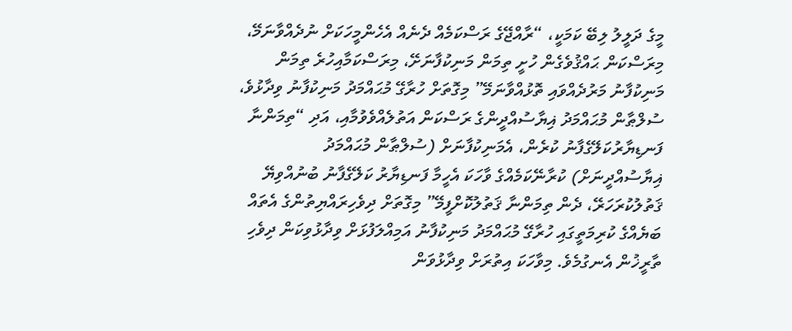މީގެ ދަލީލު ލިބޭ ކަމަކީ، “ރާއްޖޭގެ ރަސްކަމެއް ދެނެއް އެހެންމީހަކަށް ނުދެއްވާނަމޭ، މިރަސްކަން ޙައްޤުވެގެން ހުށީ ތިމަން މަނިކުފާނަށޭ، މިރަސްކަމާއިހުރެ ތިމަން މަނިކުފާނު މަރުދެއްވައި ތޮޅުއްވާނަމޭ” މިގޮތަށް ހުރާގޭ މުޙައްމަދު މަނިކުފާނު ވިދާޅުވެ، ސުލްޠާން މުޙައްމަދު ޣިޔާސުއްދީންގެ ރަސްކަން އަތުލެއްވެވުމާއި، އަދި “ތިމަންނާ ފަނޑިޔާރުކަލޭގެފާނު ކުރެން، އެމަނިކުފާނަށް (ސުލްޠާން މުޙައްމަދު ޣިޔާސުއްދީނަށް) ކުރާނޭކަމެއްގެ ވާހަކަ އެހީމާ ފަނޑިޔާރު ކަލޭގެފާނު ބުނުއްވިޔޭ ޤަތުލުކުރަހަރޭ، ދެން ތިމަންނާ ޤަތުލުކޮށްފީމޭ” މިގޮތަށް ދިވެހިރައްޔިތުންގެ އެތައް ބަޔެއްގެ ކުރިމަތީގައި ހުރާގޭ މުޙައްމަދު މަނިކުފާނު އަމިއްލަފުޅަށް ވިދާޅުވިކަން ދިވެހި ތާރީޚުން އެނގުމެވެ. މިވާހަކަ އިތުރަށް ވިދާޅުވަން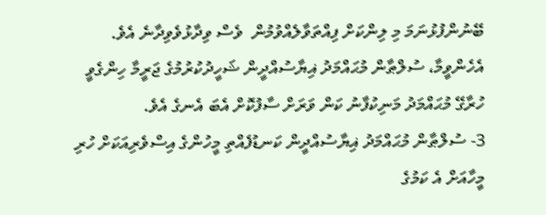ބޭނުންފުޅުނަމަ މި ލިންކަށް ފިއްތަވާލެއްވުމުން  ވެސް ވިދާޅުވެވިދާނެ އެވެ. އެހެންވީމާ، ސުލްޠާން މުޙައްމަދު ޣިޔާސުއްދީން ޝަހީދުކުރުމުގެ ޖަރީމާ ހިންގެވީ ހުރާގޭ މުޙައްމަދު މަނިކުފާނު ކަން ވަރަށް ސާފުކޮށް އެބަ އެނގެ އެވެ.
3- ސުލްޠާން މުޙައްމަދު ޣިޔާސުއްދީން ކަނޑުފެއްތި މީހުންގެ އިސްވެރިއަކަށް ހުރި މީހާއަށް އެ ކަމުގެ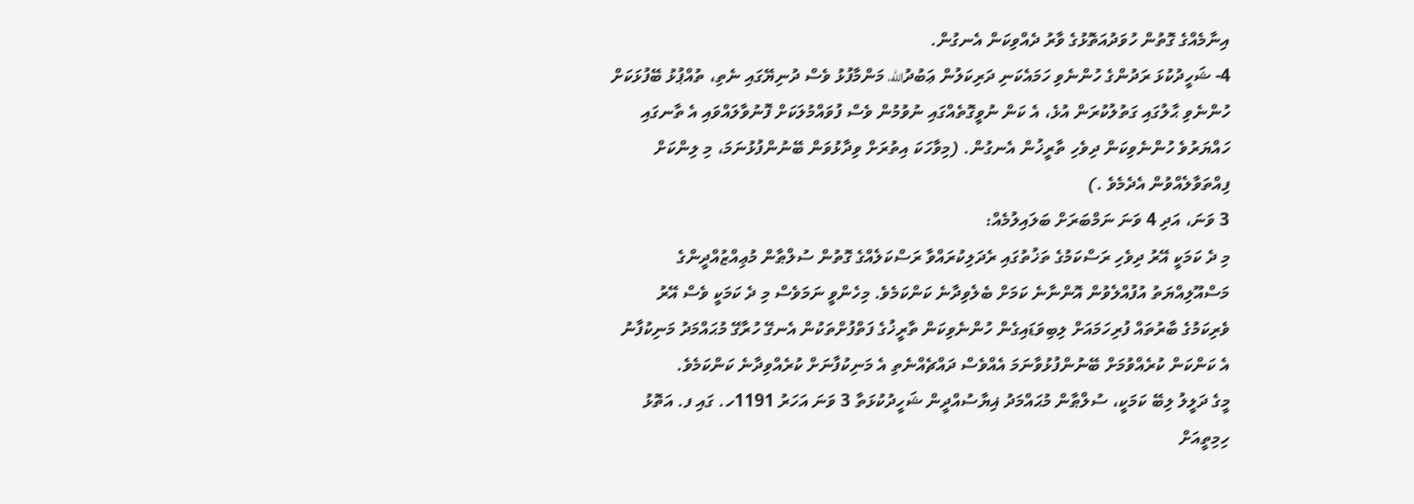އިނާމެއްގެ ގޮތުން ހުވަދުއަތޮޅުގެ ވާރު ދެއްވިކަން އެނގުން.
4- ޝަހީދުކުޅަ ރަދުންގެ ހުންނެވި ހަމައެކަނި ދަރިކަލުން ޢަބުދުالله، މަންމާފުޅު ވެސް ދުނިޔޭގައި ނެތި، ތުއްޕުޅު ބޭފުޅަކަށް ހުންނެވި ޙާލުގައި ގަތުލުކުރަން އުޅެ، އެ ކަން ނުވީގޮތެއްގައި ނުވުމުން ވެސް ފުވައްމުލަކަށް ފޮނުވާލައްވައި އެ ތާނގައި ހައްޔަރުވެ ހުންނެވިކަން ދިވެހި ތާރީޚުން އެނގުން. (މިވާހަކަ އިތުރަށް ވިދާޅުވަން ބޭނުންފުޅުނަމަ، މި ލިންކަށް ފިއްތަވާލެއްވުން އެދެމެވެ .)
3 ވަނަ، އަދި 4 ވަނަ ނަމްބަރަށް ބަލައިލުމެއް:
މި ދެ ކަމަކީ އޭރު ދިވެހި ރަސްކަމުގެ ތަޚުތުގައި ރެދަލިކުރައްވާ ރަސްކަލެއްގެ ގޮތުން ސުލްޠާން މުޢިއްޒުއްދީންގެ މަސްއޫލިއްޔަތު އުފުއްލެވުން އޮންނާނެ ކަމަށް ބެލެވިދާނެ ކަންކަމެވެ. މިހެންވީ ނަމަވެސް މި ދެ ކަމަކީ ވެސް އޭރު ވެރިކަމުގެ ބާރުތައް ފުރިހަމައަށް ލިބިވަޑައިގެން ހުންނެވިކަން ތާރީޚުގެ ފަތްފުށްތަކުން އެނގޭ ހުރާގޭ މުޙައްމަދު މަނިކުފާނު އެ ކަންކަން ކުރެއްވުމަށް ބޭނުންފުޅުވާނަމަ އެއްވެސް ދައްޗެއްނެތި އެ މަނިކުފާނަށް ކުރެއްވިދާނެ ކަންކަމެވެ.
މީގެ ދަލީލު ލިބޭ ކަމަކީ، ސުލްޠާން މުޙައްމަދު ޣިޔާސުއްދީން ޝަހީދުކުޅަތާ 3 ވަނަ އަހަރު 1191ހ. ގައި ފ. އަތޮޅު ހިމިތީއަށް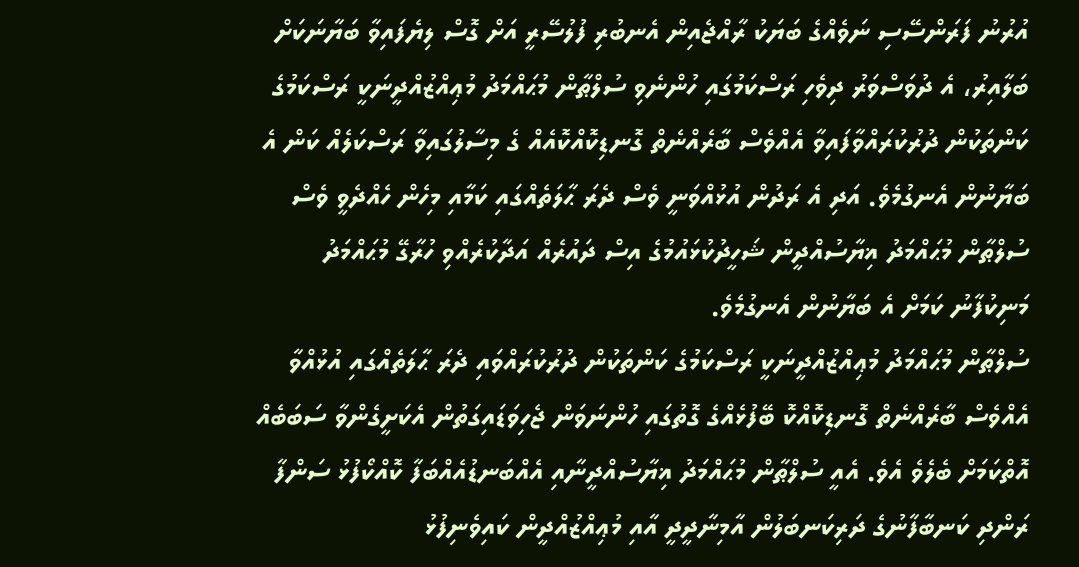އުރުނު ފަރަންސޭސި ނަވެއްގެ ބަޔަކު ރާއްޖެއިން އެނބުރި ފުލުސޭރީ އަށް ގޮސް ލިޔެފައިވާ ބަޔާނަކަށް ބަލާއިރު، އެ ދުވަސްވަރު ދިވެހި ރަސްކަމުގައި ހުންނެވި ސުލްޠާން މުޙައްމަދު މުޢިއްޒުއްދީނަކީ ރަސްކަމުގެ ކަންތަކުން ދުރުކުރައްވާފައިވާ އެއްވެސް ބާރެއްނެތް ގޮނޑިކޮއްކޮއެއް ގެ މިސާލުގައިވާ ރަސްކަލެއް ކަން އެ ބަޔާނުން އެނގުމެވެ. އަދި އެ ރަދުން އުޅުއްވަނީ ވެސް ދެރަ ޙާލަތެއްގައި ކަމާއި މިހެން ހެއްދެވީ ވެސް ސުލްޠާން މުޙައްމަދު ޣިޔާސުއްދީން ޝަހީދުކުޅައުމުގެ އިސް ދައުރެއް އަދާކުރެއްވި ހުރާގޭ މުޙައްމަދު މަނިކުފާނު ކަމަށް އެ ބަޔާނުން އެނގުމެވެ.
ސުލްޠާން މުޙައްމަދު މުޢިއްޒުއްދީނަކީ ރަސްކަމުގެ ކަންތަކުން ދުރުކުރައްވައި ދެރަ ޙާލަތެއްގައި އުޅުއްވާ އެއްވެސް ބާރެއްނެތް ގޮނޑިކޮއްކޮ ބޭފުޅެއްގެ ގޮތުގައި ހުންނަވަން ޖެހިވަޑައިގަތުން އެކަށީގެންވާ ސަބަބެއް އޮތްކަމަށް ބެލެވެ އެވެ. އެއީ ސުލްޠާން މުޙައްމަދު ޣިޔާސުއްދީނާއި އެއްބަނޑުއެއްބަފާ ކޮއްކޯފުޅު ސަންފާ ރަންދި ކަނބާފާނުގެ ދަރިކަނބަލުން އާމިނާދީދީ އާއި މުޢިއްޒުއްދީން ކައިވެނިފުޅު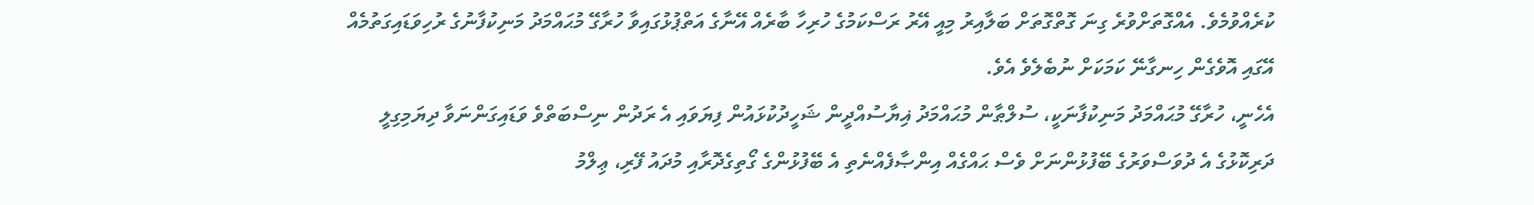ކުރެއްވުމެވެ. އެއްގޮތަށްވުރެ ގިނަ ގޮތްގޮތަށް ބަލާއިރު މިއީ އޭރު ރަސްކަމުގެ ހުރިހާ ބާރެއް އޭނާގެ އަތްޕުޅުގައިވާ ހުރާގޭ މުޙައްމަދު މަނިކުފާނުގެ ރުހިވަޑައިގަތުމެއް އޭގައި އޮވެގެން ހިނގާނޭ ކަމަކަށް ނުބެލެވެ އެވެ.
އެހެނީ، ހުރާގޭ މުޙައްމަދު މަނިކުފާނަކީ، ސުލްޠާން މުޙައްމަދު ޣިޔާސުއްދީން ޝަހީދުކުޅައުން ފިޔަވައި އެ ރަދުން ނިސްބަތްވެ ވަޑައިގަންނަވާ ދިޔަމިގިލީ ދަރިކޮޅުގެ އެ ދުވަސްވަރުގެ ބޭފުޅުންނަށް ވެސް ޙައްގެއް އިންޞާފެއްނެތި އެ ބޭފުޅުންގެ ގޯތިގެދޮރާއި މުދައު ފޭރި، ޢިލްމު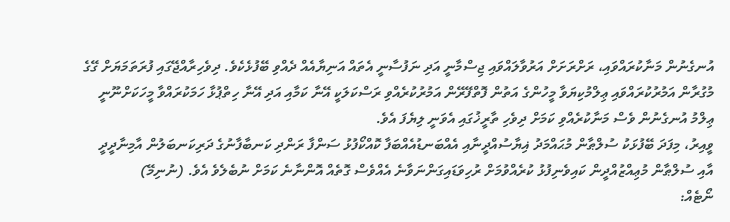އުނގެނުން މަނާކުރައްވައި، ރަށްރަށަށް އަރުވާލައްވައި ޖިސްމާނީ އަދި ނަފުސާނީ އެތައް އަނިޔާއެއް ދެއްވި ބޭފުޅެކެވެ. ދިވެހިރާއްޖޭގައި ފުރަތަމަޔަށް ގޭގެ މުގުރާން އަމުރުކުރައްވައި ޢިލްމުކިޔަވާ މީހުންގެ އަތުން ފޮތްފޭރޭން އަމުރުކުރެއްވި ރަސްކަލަކީ އޭނާ ކަމާއި އަދި އޭނާ ހިތްޕުޅާ ހަމަކުރައްވާ މީހަކަށްނޫނީ ޢިލްމު އުނގެނުން ވެސް މަނާކުރެއްވި ކަމަށް ދިވެހި ތާރީޚުގައި އެވަނީ ލިޔެފަ އެވެ.
ވީއިރު، މިފަދަ ބޭފުޅަކު ސުލްޠާން މުޙައްމަދު ޣިޔާސުއްދީނާއި އެއްބަނޑުއެއްބަފާ ކޮއްކޯފުޅު ސަންފާ ރަންދި ކަނބާފާނުގެ ދަރިކަނބަލުން އާމިނާދީދީ އާއި ސުލްޠާން މުޢިއްޒުއްދީން ކައިވެނިފުޅު ކުރެއްވުމަށް ރުހިވަޑައިގަންނަވާނެ އެއްވެސް ގޮތެއް އޮންނާނެ ކަމަށް ނުބެލެވެ އެވެ. (ނުނިމޭ)
ނޯޓެއް: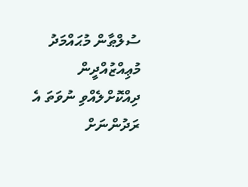ސުލްޠާން މުޙައްމަދު މުޢިއްޒުއްދީން ދިއްކޮށްލެއްވި ނުވަތަ އެ ރަދުންނަށް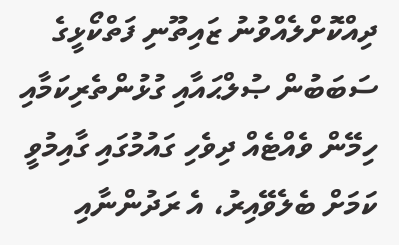ދިއްކޮށްލެއްވުނު ޒައިތޫނި ފަތްކޯޅީގެ ސަބަބުން ޞުލްޙައާއި ގުޅުންތެރިކަމާއި ހިމޭން ވެއްޓެއް ދިވެހި ގައުމުގައި ގާއިމުވީ ކަމަށް ބެލެވޭއިރު، އެ ރަދުންނާއި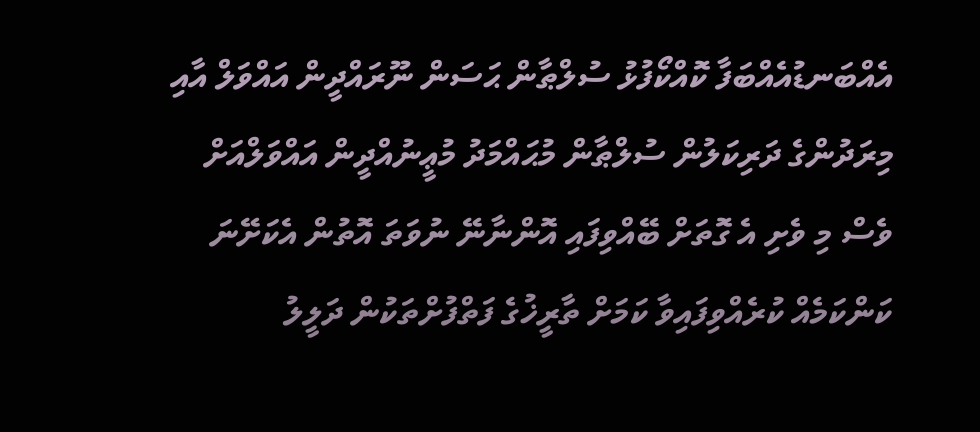އެއްބަނޑުއެއްބަފާ ކޮއްކޯފުޅު ސުލްޠާން ޙަސަން ނޫރައްދީން އައްވަލް އާއި މިރަދުންގެ ދަރިކަލުން ސުލްޠާން މުޙައްމަދު މުޢީނުއްދީން އައްވަލްއަށް ވެސް މި ވެށި އެ ގޮތަށް ބޭއްވިފައި އޮންނާނޭ ނުވަތަ އޮތުން އެކަށޭނަ ކަންކަމެއް ކުރެއްވިފައިވާ ކަމަށް ތާރީޚުގެ ފަތްފުށްތަކުން ދަލީލު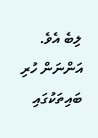ލިބެ އެވެ. އަންނަން ހުރި ބައިތަކުގައި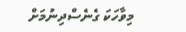މިވާހަކަ ގެނެސްދިނުމަށް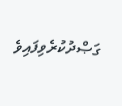ގަޞްދުކުރެވިފައިވެ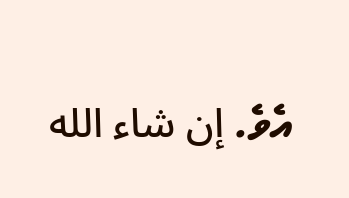އެވެ. إن شاء الله